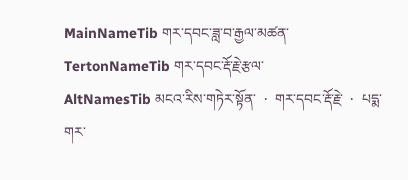MainNameTib གར་དབང་ཟླ་བ་རྒྱལ་མཚན་
TertonNameTib གར་དབང་རྡོ་རྗེ་རྩལ་
AltNamesTib མངའ་རིས་གཏེར་སྟོན་  ·  གར་དབང་རྡོ་རྗེ་  ·  པདྨ་གར་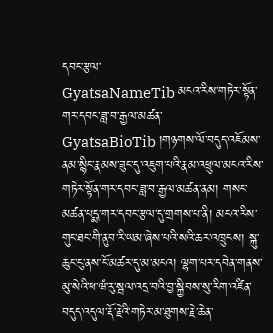དབང་རྩལ་
GyatsaNameTib མངའ་རིས་གཏེར་སྟོན་གར་དབང་ཟླ་བ་རྒྱལ་མཚན་
GyatsaBioTib །གཉགས་ལོ་བདུད་འཇོམས་ནམ་སྙིང་རྣམས་ཟུང་དུ་འཇུག་པའི་རྣམ་འཕྲུལ་མངའ་རིས་གཏེར་སྟོན་གར་དབང་ཟླ་བ་རྒྱལ་མཚན་ནམ། གསང་མཚན་པདྨ་གར་དབང་རྩལ་དུ་གྲགས་པ་ནི། མངའ་རིས་གུང་ཐང་གི་ནུབ་རི་ཡམ་ཞེས་པའི་སའི་ཆར་འཁྲུངས། སྐུ་ཆུང་ངུ་ནས་ངོ་མཚར་དུ་མ་མངའ། ལྷག་པར་དབེན་གནས་མུ་སེའི་ཕ་ཝཾ་རུ་སྦལ་འདྲ་བའི་བྱ་སྐྱིབས་སུ་རིག་འཛིན་བདུད་འདུལ་རྡོ་རྗེའི་གཏེར་མ་ཐུགས་རྗེ་ཆེན་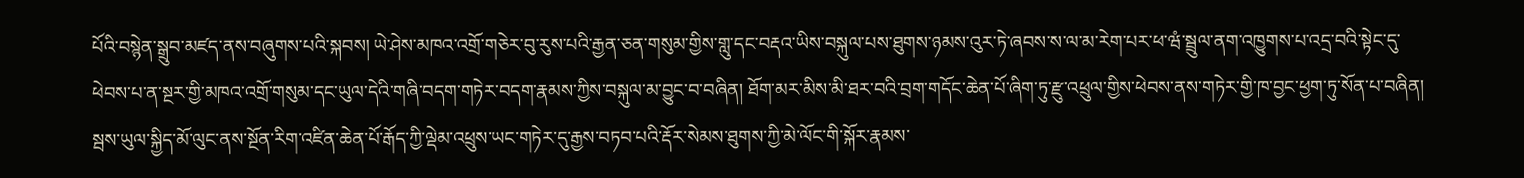པོའི་བསྙེན་སྒྲུབ་མཛད་ནས་བཞུགས་པའི་སྐབས། ཡེ་ཤེས་མཁའ་འགྲོ་གཅེར་བུ་རུས་པའི་རྒྱན་ཅན་གསུམ་གྱིས་གླུ་དང་བརྡའ་ཡིས་བསྐུལ་པས་ཐུགས་ཉམས་འུར་ཏེ་ཞབས་ས་ལ་མ་རེག་པར་ཕ་ཝཾ་སྦྲུལ་ནག་འཁྱུགས་པ་འདྲ་བའི་སྟེང་དུ་ཕེབས་པ་ན་སྔར་གྱི་མཁའ་འགྲོ་གསུམ་དང་ཡུལ་དེའི་གཞི་བདག་གཏེར་བདག་རྣམས་ཀྱིས་བསྐུལ་མ་བྱུང་བ་བཞིན། ཐོག་མར་མིས་མི་ཐར་བའི་བྲག་གདོང་ཆེན་པོ་ཞིག་ཏུ་རྫུ་འཕྲུལ་གྱིས་ཕེབས་ནས་གཏེར་གྱི་ཁ་བྱང་ཕྱག་ཏུ་སོན་པ་བཞིན། སྦས་ཡུལ་སྐྱིད་མོ་ལུང་ནས་སྔོན་རིག་འཛིན་ཆེན་པོ་རྒོད་ཀྱི་ལྡེམ་འཕྲུས་ཡང་གཏེར་དུ་རྒྱས་བཏབ་པའི་རྡོར་སེམས་ཐུགས་ཀྱི་མེ་ལོང་གི་སྐོར་རྣམས་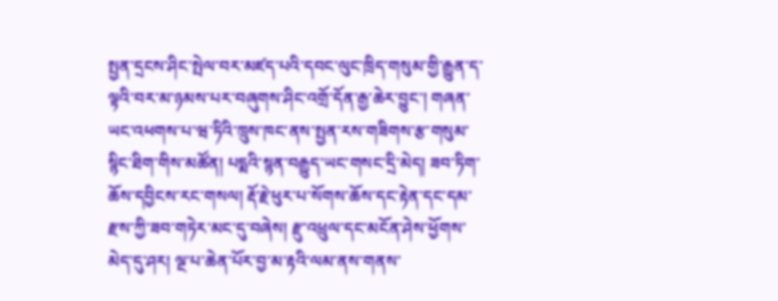སྤྱན་དྲངས་ཤིང་སྤེལ་བར་མཛད་པའི་དབང་ལུང་ཁྲིད་གསུམ་གྱི་རྒྱུན་ད་ལྟའི་བར་མ་ཉམས་པར་བཞུགས་ཤིང་འགྲོ་དོན་རྒྱ་ཆེར་བྱུང་། གཞན་ཡང་འཕགས་པ་ཝ་ཏིའི་ཁྲུས་ཁང་ནས་སྤྱན་རས་གཟིགས་རྩ་གསུམ་སྙིང་ཐིག་གིས་མཚོན། པདྨའི་སྙན་བརྒྱུད་ཡང་གསང་དྲི་མེད། ཟབ་ཏིག་ཆོས་དབྱིངས་རང་གསལ། རྡོ་རྗེ་ཕུར་པ་སོགས་ཆོས་དང་རྟེན་དང་དམ་རྫས་ཀྱི་ཟབ་གཏེར་མང་དུ་བཞེས། རྫུ་འཕྲུལ་དང་མངོན་ཤེས་ཕྱོགས་མེད་དུ་ཤར། ལྔ་པ་ཆེན་པོར་བྱ་མ་རྟའི་ལམ་ནས་གནས་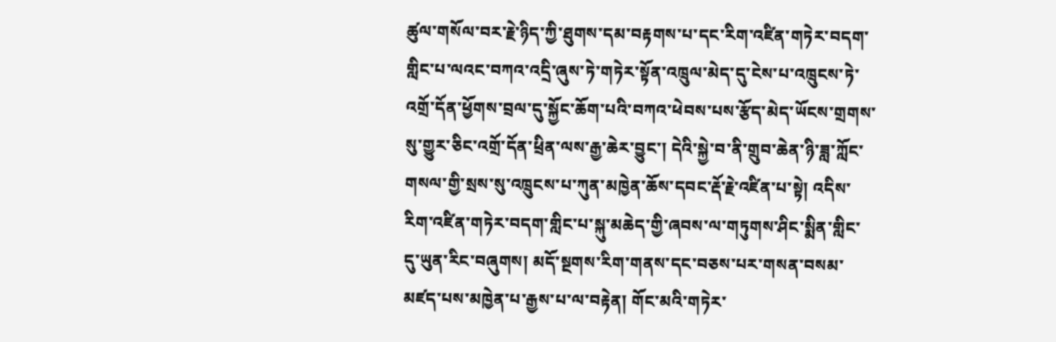ཚུལ་གསོལ་བར་རྗེ་ཉིད་ཀྱི་ཐུགས་དམ་བརྟགས་པ་དང་རིག་འཛིན་གཏེར་བདག་གླིང་པ་ལའང་བཀའ་འདྲི་ཞུས་ཏེ་གཏེར་སྟོན་འཁྲུལ་མེད་དུ་ངེས་པ་འཁྲུངས་ཏེ་འགྲོ་དོན་ཕྱོགས་བྲལ་དུ་སྐྱོང་ཆོག་པའི་བཀའ་ཕེབས་པས་རྩོད་མེད་ཡོངས་གྲགས་སུ་གྱུར་ཅིང་འགྲོ་དོན་ཕྲིན་ལས་རྒྱ་ཆེར་བྱུང་། དེའི་སྐྱེ་བ་ནི་གྲུབ་ཆེན་ཉི་ཟླ་ཀློང་གསལ་གྱི་སྲས་སུ་འཁྲུངས་པ་ཀུན་མཁྱེན་ཆོས་དབང་རྡོ་རྗེ་འཛིན་པ་སྟེ། འདིས་རིག་འཛིན་གཏེར་བདག་གླིང་པ་སྐུ་མཆེད་གྱི་ཞབས་ལ་གཏུགས་ཤིང་སྨིན་གླིང་དུ་ཡུན་རིང་བཞུགས། མདོ་སྔགས་རིག་གནས་དང་བཅས་པར་གསན་བསམ་མཛད་པས་མཁྱེན་པ་རྒྱས་པ་ལ་བརྟེན། གོང་མའི་གཏེར་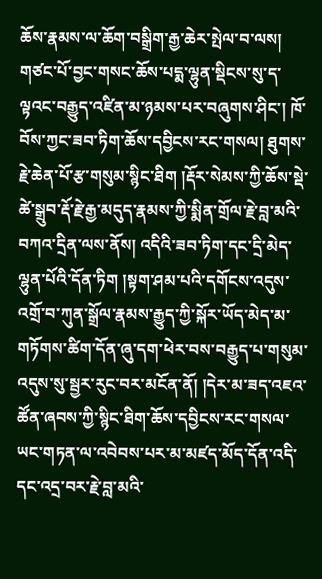ཆོས་རྣམས་ལ་ཆོག་བསྒྲིག་རྒྱ་ཆེར་སྤེལ་བ་ལས། གཙང་པོ་བྱང་གསང་ཆོས་པདྨ་ལྷུན་སྡིངས་སུ་ད་ལྟའང་བརྒྱུད་འཛིན་མ་ཉམས་པར་བཞུགས་ཤིང་། ཁོ་བོས་ཀྱང་ཟབ་ཏིག་ཆོས་དབྱིངས་རང་གསལ། ཐུགས་རྗེ་ཆེན་པོ་རྩ་གསུམ་སྙིང་ཐིག །རྡོར་སེམས་ཀྱི་ཆོས་སྡེ་ཚེ་སྒྲུབ་རྡོ་རྗེ་རྒྱ་མདུད་རྣམས་ཀྱི་སྨིན་གྲོལ་རྗེ་བླ་མའི་བཀའ་དྲིན་ལས་ནོས། འདིའི་ཟབ་ཏིག་དང་དྲི་མེད་ལྷུན་པོའི་དོན་ཏིག །སྟག་ཤམ་པའི་དགོངས་འདུས་འགྲོ་བ་ཀུན་སྒྲོལ་རྣམས་རྒྱུད་ཀྱི་སྐོར་ཡོད་མེད་མ་གཏོགས་ཚིག་དོན་ཞུ་དག་ཕེར་བས་བརྒྱུད་པ་གསུམ་འདུས་སུ་སྦྱར་རུང་བར་མངོན་ནོ། །དེར་མ་ཟད་འཇའ་ཚོན་ཞབས་ཀྱི་སྙིང་ཐིག་ཆོས་དབྱིངས་རང་གསལ་ཡང་གཏན་ལ་འབེབས་པར་མ་མཛད་མོད་དོན་འདི་དང་འདྲ་བར་རྗེ་བླ་མའི་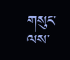གསུང་ལས་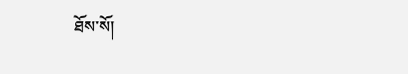ཐོས་སོ།